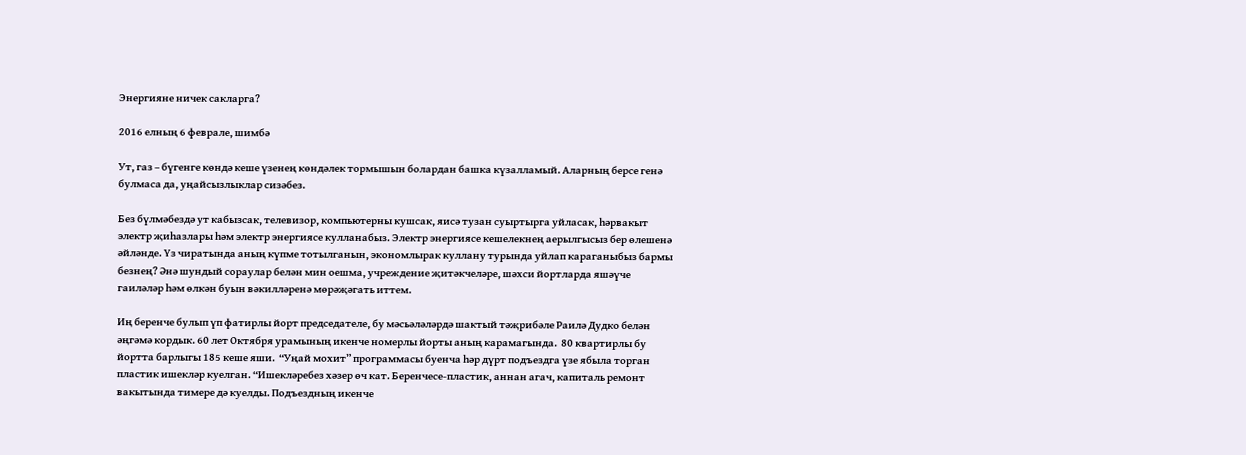Энергияне ничек сакларга?

2016 елның 6 феврале, шимбә

Ут, газ – бүгенге көндә кеше үзенең көндәлек тормышын болардан башка күзалламый. Аларның берсе генә булмаса да, уңайсызлыклар сизәбез.

Без бүлмәбездә ут кабызсак, телевизор, компьютерны кушсак, яисә тузан суыртырга уйласак, һәрвакыт  электр җиһазлары һәм электр энергиясе кулланабыз. Электр энергиясе кешелекнең аерылгысыз бер өлешенә әйләнде. Үз чиратында аның күпме тотылганын, экономлырак куллану турында уйлап караганыбыз бармы безнең? Әнә шундый сораулар белән мин оешма, учреждение җитәкчеләре, шәхси йортларда яшәүче гаиләләр һәм өлкән буын вәкилләренә мөрәҗәгать иттем.

Иң беренче булып үп фатирлы йорт председателе, бу мәсьәләләрдә шактый тәҗрибәле Раилә Дудко белән әңгәмә кордык. 60 лет Октября урамының икенче номерлы йорты аның карамагында.  80 квартирлы бу йортта барлыгы 185 кеше яши.  “Уңай мохит” программасы буенча һәр дүрт подъездга үзе ябыла торган пластик ишекләр куелган. “Ишекләребез хәзер өч кат. Беренчесе-пластик, аннан агач, капиталь ремонт вакытында тимере дә куелды. Подъездның икенче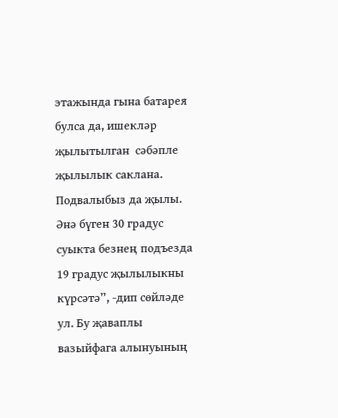этажында гына батарея булса да, ишекләр җылытылган  сәбәпле җылылык саклана. Подвалыбыз да җылы. Әнә бүген 30 градус суыкта безнең подъезда 19 градус җылылыкны күрсәтә”, -дип сөйләде ул. Бу җаваплы вазыйфага алынуының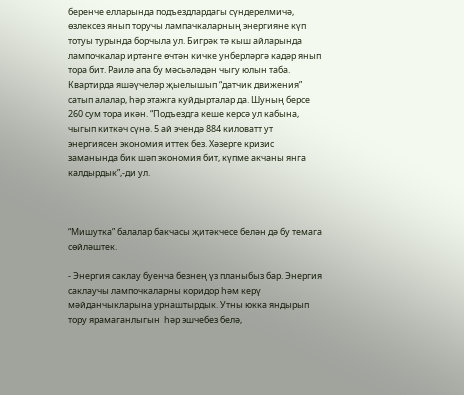беренче елларында подъездлардагы сүндерелмичә, өзлексез янып торучы лампачкаларның энергияне күп тотуы турында борчыла ул. Бигрәк тә кыш айларында лампочкалар иртәнге өчтән кичке унберләргә кадәр янып тора бит. Раилә апа бу мәсьәләдән чыгу юлын таба. Квартирда яшәүчеләр җыелышып “датчик движения” сатып алалар, һәр этажга куйдырталар да. Шуның берсе 260 сум тора икән. “Подъездга кеше керсә ул кабына, чыгып киткәч сүнә. 5 ай эчендә 884 киловатт ут энергиясен экономия иттек без. Хәзерге кризис заманында бик шәп экономия бит, күпме акчаны янга калдырдык”,-ди ул.



“Мишутка” балалар бакчасы җитәкчесе белән дә бу темага сөйләштек.

- Энергия саклау буенча безнең үз планыбыз бар. Энергия саклаучы лампочкаларны коридор һәм керү мәйданчыкларына урнаштырдык. Утны юкка яндырып тору ярамаганлыгын  һәр эшчебез белә,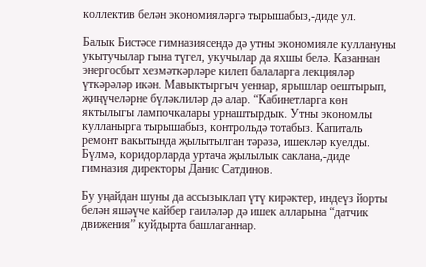коллектив белән экономияләргә тырышабыз,-диде ул.

Балык Бистәсе гимназиясендә дә утны экономияле куллануны укытучылар гына түгел, укучылар да яхшы белә. Казаннан энергосбыт хезмәткәрләре килеп балаларга лекцияләр үткәрәләр икән. Мавыктыргыч уеннар, ярышлар оештырып, җиңүчеләрне бүләклиләр дә алар. “Кабинетларга көн яктылыгы лампочкалары урнаштырдык. Утны экономлы кулланырга тырышабыз, контрольдә тотабыз. Капиталь ремонт вакытында җылытылган тәрәзә, ишекләр куелды. Бүлмә, коридорларда уртача җылылык саклана,-диде гимназия директоры Данис Сатдинов.

Бу уңайдан шуны да ассызыклап үтү кирәктер, индеүз йорты белән яшәүче кайбер гаиләләр дә ишек алларына “датчик движения” куйдырта башлаганнар.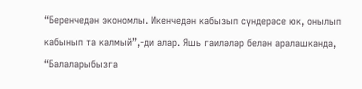“Беренчедән экономлы. Икенчедән кабызып сүндерәсе юк, онылып кабынып та калмый”,-ди алар. Яшь гаиләләр белән аралашканда, “Балаларыбызга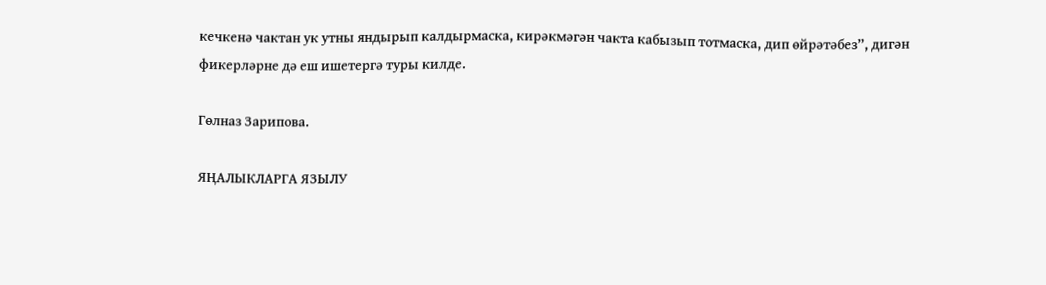кечкенә чактан ук утны яндырып калдырмаска, кирәкмәгән чакта кабызып тотмаска, дип өйрәтәбез”, дигән фикерләрне дә еш ишетергә туры килде.

Гөлназ Зарипова.

ЯҢАЛЫКЛАРГА ЯЗЫЛУ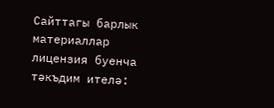Сайттагы барлык материаллар лицензия буенча тәкъдим ителә: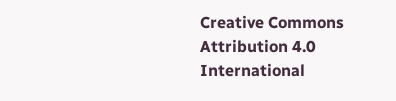Creative Commons Attribution 4.0 International